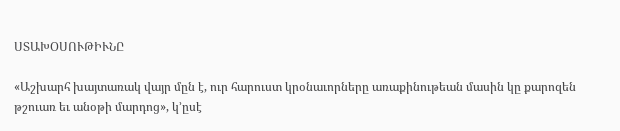ՍՏԱԽՕՍՈՒԹԻՒՆԸ

«Աշխարհ խայտառակ վայր մըն է, ուր հարուստ կրօնաւորները առաքինութեան մասին կը քարոզեն թշուառ եւ անօթի մարդոց», կ՚ըսէ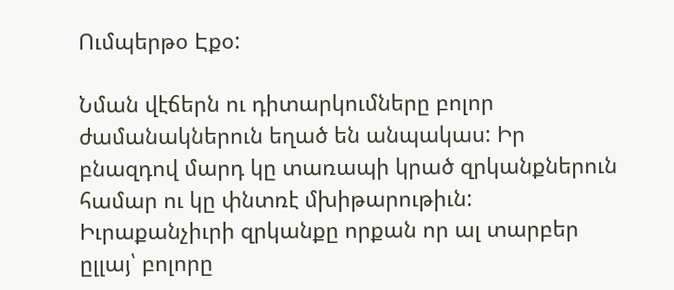Ումպերթօ Էքօ:

Նման վէճերն ու դիտարկումները բոլոր ժամանակներուն եղած են անպակաս: Իր բնազդով մարդ կը տառապի կրած զրկանքներուն համար ու կը փնտռէ մխիթարութիւն: Իւրաքանչիւրի զրկանքը որքան որ ալ տարբեր ըլլայ՝ բոլորը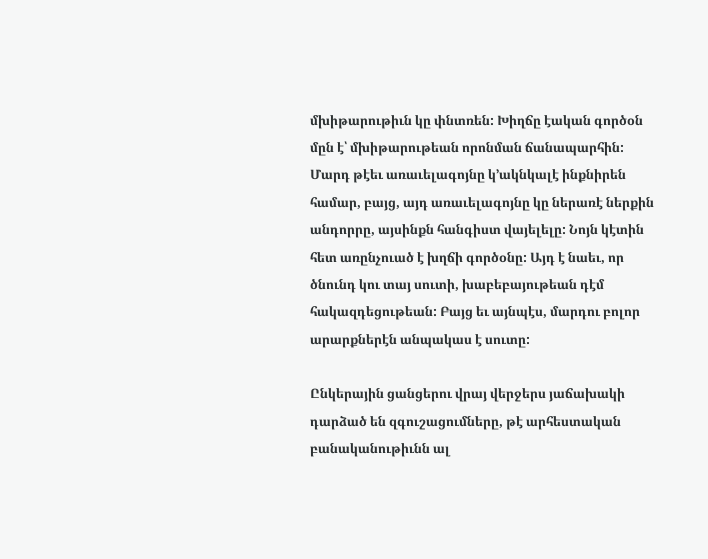մխիթարութիւն կը փնտռեն: Խիղճը էական գործօն մըն է՝ մխիթարութեան որոնման ճանապարհին: Մարդ թէեւ առաւելագոյնը կ՚ակնկալէ ինքնիրեն համար, բայց, այդ առաւելագոյնը կը ներառէ ներքին անդորրը, այսինքն հանգիստ վայելելը: Նոյն կէտին հետ առընչուած է խղճի գործօնը: Այդ է նաեւ, որ ծնունդ կու տայ սուտի, խաբեբայութեան դէմ հակազդեցութեան: Բայց եւ այնպէս, մարդու բոլոր արարքներէն անպակաս է սուտը:

Ընկերային ցանցերու վրայ վերջերս յաճախակի դարձած են զգուշացումները, թէ արհեստական բանականութիւնն ալ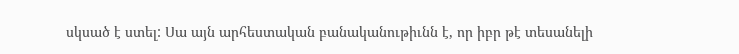սկսած է ստել: Սա այն արհեստական բանականութիւնն է, որ իբր թէ տեսանելի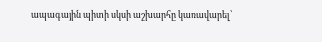ապագային պիտի սկսի աշխարհը կառավարել՝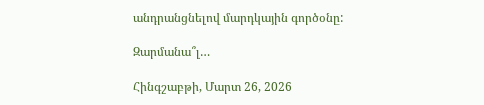անդրանցնելով մարդկային գործօնը:

Զարմանա՞լ…

Հինգշաբթի, Մարտ 26, 2026